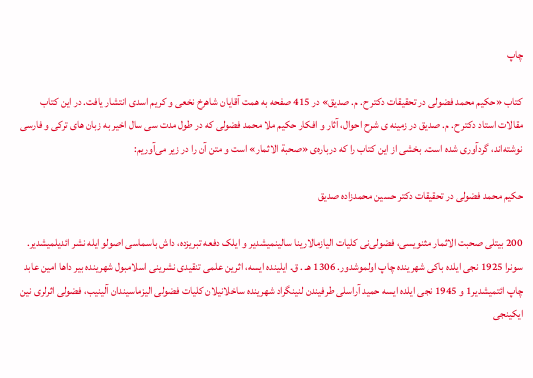چاپ

کتاب «حکیم محمد فضولی در تحقیقات دکتر ح. م. صدیق» در 415 صفحه به همت آقایان شاهرخ نخعی و کریم اسدی انتشار یافت. در این کتاب مقالات استاد دکتر ح. م. صدیق در زمینه ی شرح احوال، آثار و افکار حکیم ملا محمد فضولی که در طول مدت سی سال اخیر به زبان های ترکی و فارسی نوشته‌اند، گردآوری شده است. بخشی از این کتاب را که درباره‌ی «صحبة الاثمار» است و متن آن را در زیر می‌آوریم:

حکیم محمد فضولی در تحقیقات دکتر حسین محمدزاده صدیق

200 بیتلی صحبت الاثمار مثنویسی، فضولی‌نی کلیات الیازمالارینا سالینمیشدیر و ایلک دفعه تبریزده، داش باسماسی اصولو ایله نشر ائدیلمیشدیر. سونرا 1925 نجی ایلده باکی شهرینده چاپ اولموشدور. 1306 هـ . ق. ایلینده ایسه، اثرین علمی تنقیدی نشرینی اسلامبول شهرینده بیر داها امین عابد چاپ ائتمیشدیر1 و 1945 نجی ایلده ایسه حمید آراسلی طرفیندن لنینگراد شهرینده ساخلانیلان کلیات فضولی الیزماسیندان آلینیب، فضولی اثرلری نین ایکینجی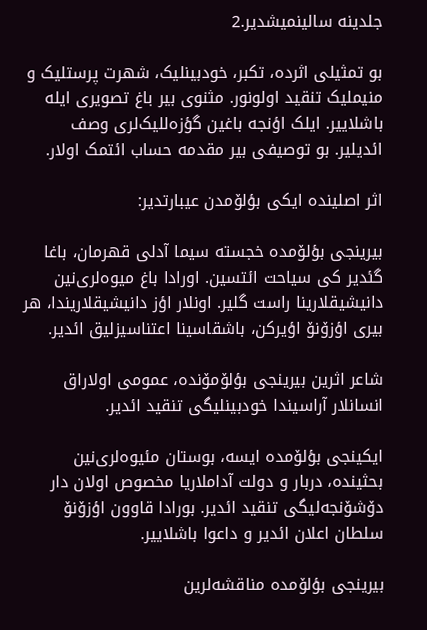جلدینه سالینمیشدیر.2

بو تمثیلی اثرده، تکبر، خودبینلیک، شهرت پرستلیک و منیملیک تنقید اولونور. مثنوی بیر باغ تصویری ایله باشلاییر. ایلک اؤنجه باغین گؤزه‌للیک‌لری وصف ائدیلیر. بو توصیفی بیر مقدمه حساب ائتمک اولار.

اثر اصلینده ایکی بؤلۆمدن عیبارتدیر:

بیرینجی بؤلۆمده خجسته سیما آدلی قهرمان، باغا گئدیر کی سیاحت ائتسین. اورادا باغ میوه‌لری‌نین دانیشیقلارینا راست گلیر. اونلار اؤز دانیشیقلاریندا، هر بیری اؤزۆنۆ اؤیرکن، باشقاسینا اعتناسیزلیق ائدیر.

شاعر اثرین بیرینجی بؤلۆمۆنده، عمومی اولاراق انسانلار آراسیندا خودبینلیگی تنقید ائدیر.

ایکینجی بؤلۆمده ایسه، بوستان مئیوه‌لری‌نین بحثینده، دربار و دولت آداملاریا مخصوص اولان دار دۆشۆنجه‌لیگی تنقید ائدیر. بورادا قاوون اؤزۆنۆ سلطان اعلان ائدیر و داعوا باشلاییر.

بیرینجی بؤلۆمده مناقشه‌لرین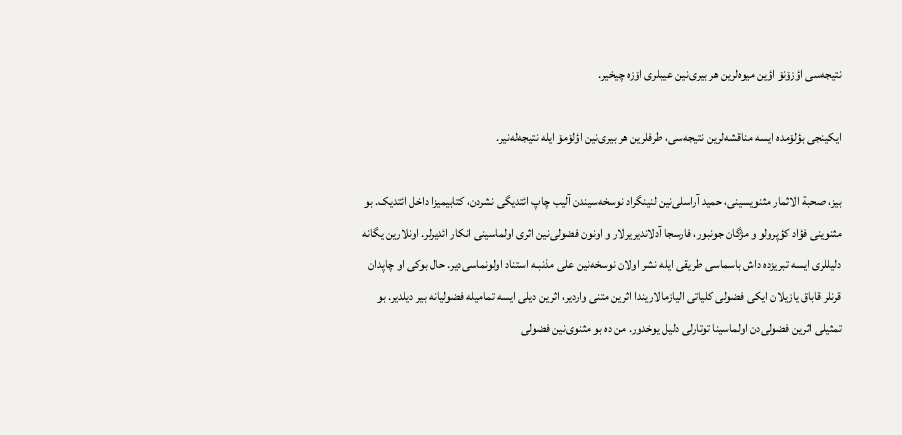نتیجه‌سی اؤزۆنۆ اؤین میوه‌لرین هر بیری‌نین عیبلری اۆزه چیخیر.

ایکینجی بؤلۆمده ایسه مناقشه‌لرین نتیجه‌سی، طرفلرین هر بیری‌نین اؤلۆمۆ ایله نتیجه‌له‌نیر.

بیز، صحبة الاثمار مثنویسینی، حمید آراسلی‌نین لنینگراد نوسخه‌سیندن آلیب چاپ ائتدیگی نشردن، کتابیمیزا داخل ائتدیک. بو مثنوینی فؤاد کؤپرولو و مژگان جونبور، فارسجا آدلاندیریرلار و اونون فضولی‌نین اثری اولماسینی انکار ائدیرلر. اونلارین یگانه دلیللری ایسه تبریزده داش باسماسی طریقی ایله نشر اولان نوسخه‌نین علی مذنبـه استناد اولونماسی‌دیر. حال بوکی او چاپدان قرنلر قاباق یازیلان ایکی فضولی کلیاتی الیازمالاریندا اثرین متنی واردیر، اثرین دیلی ایسه تمامیله فضولیانه بیر دیلدیر. بو تمثیلی اثرین فضولی‌دن اولماسینا توتارلی دلیل یوخدور. من ده بو مثنوی‌نین فضولی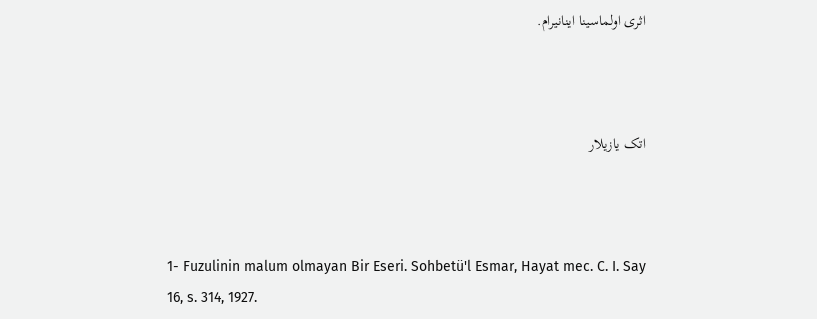اثری اولماسینا اینانیرام.



اتک یازیلار



1- Fuzulinin malum olmayan Bir Eseri. Sohbetü'l Esmar, Hayat mec. C. I. Say 16, s. 314, 1927.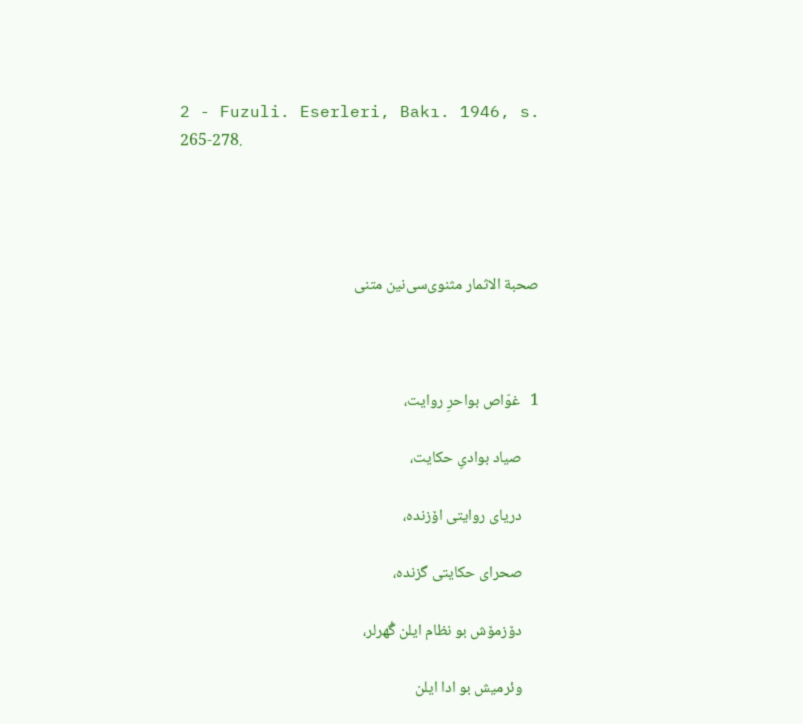2 - Fuzuli. Eserleri, Bakı. 1946, s. 265-278.




صحبة الاثمار مثنوی‌سی‌‌‌نین متنی



1   غوّاص بواحرِ روایت،

     صیاد بوادیِ حکایت،

     دریای روایتی اۆزنده،

     صحرای حکایتی گزنده،

     دۆزمۆش بو نظام ایلن گُهرلر،

     وئرمیش بو ادا ایلن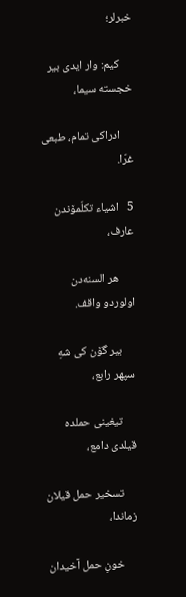خبرلر؛

     کیم: وار ایدی بیر خجسته سیما،

     ادراکی تمام، طبعی غرّا.

5   اشیاء تکلّمۆندن عارف،

      هر السنه‌دن اولوردو واقف.

     بیر گۆن کی شهِ سپهر رابع،

     تیغینی حملده قیلدی دامع،

     تسخیر حمل قیلان زماندا،

     خونِ حمل آخیدان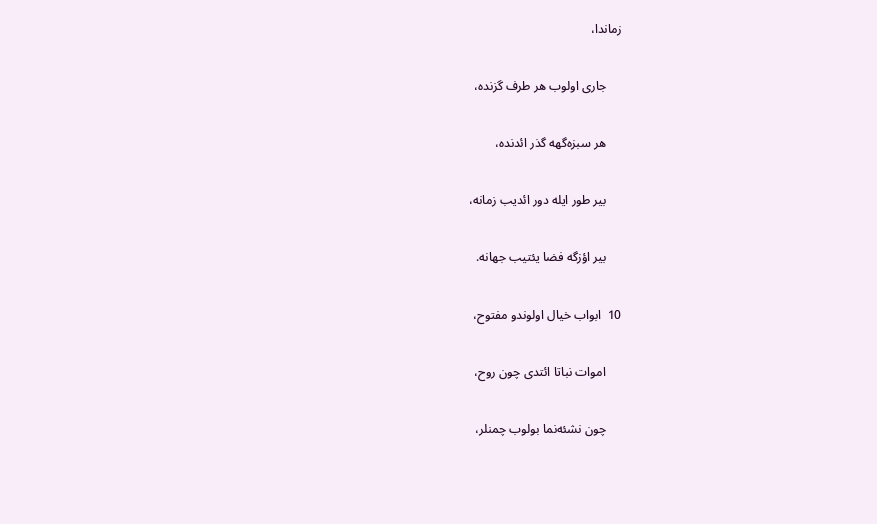زماندا،

     جاری اولوب هر طرف گزنده،

     هر سبزه‌گهه گذر ائدنده،

     بیر طور ایله دور ائدیب زمانه،

     بیر اؤزگه فضا یئتیب جهانه.

10  ابواب خیال اولوندو مفتوح،

     اموات نباتا ائتدی چون روح،

     چون نشئه‌نما بولوب چمنلر،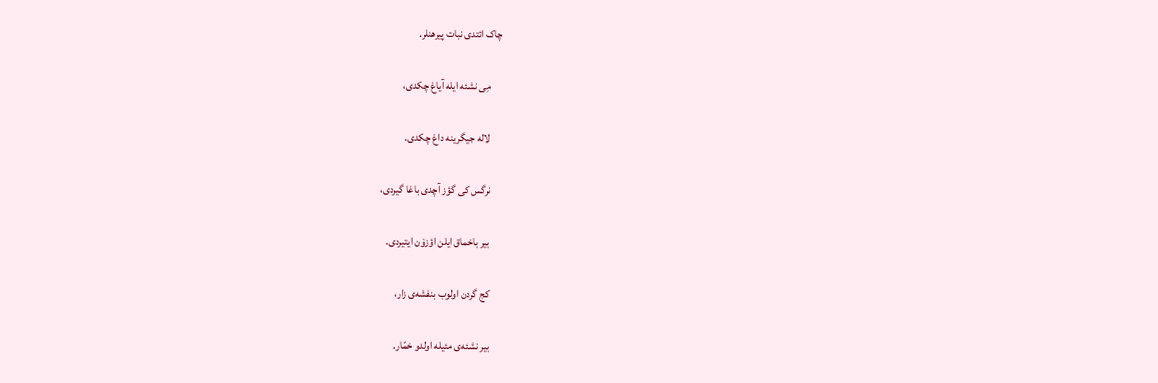چاک ائتدی نبات پیرهنلر.

     مِی نشئه ایله آیاغ چکدی،

     لاله جیگرینه داغ چکدی.

     نرگس کی گؤز آچدی باغا گیردی،

     بیر باخماق ایلن اؤزۆن ایتیردی.

     کج گردن اولوب بنفشه‌ی زار،

     بیر نشئه‌ی مئیله اولدو خمّار.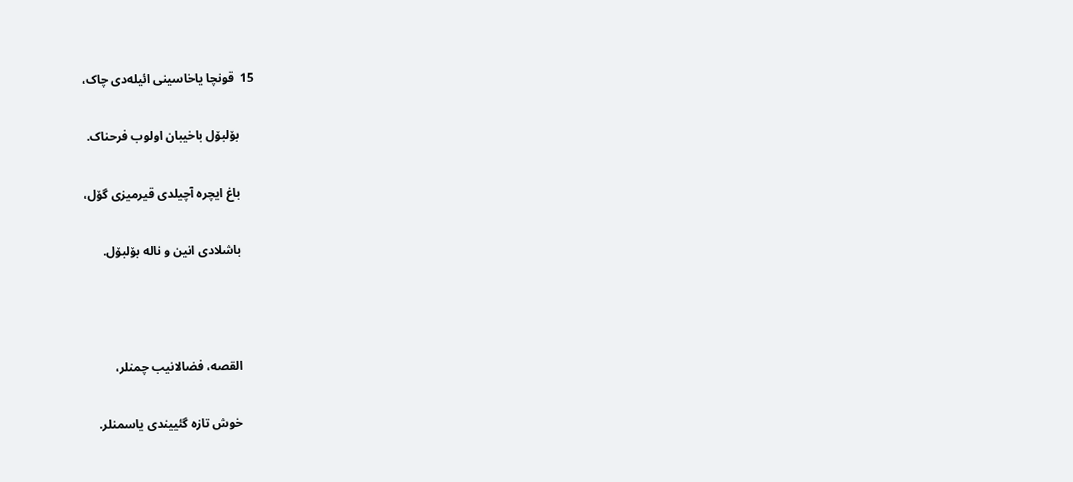15  قونچا یاخاسینی ائیله‌دی چاک،

     بۆلبۆل باخیبان اولوب فرحناک.

     باغ ایچره آچیلدی قیرمیزی گۆل،

     باشلادی انین و ناله بۆلبۆل.



     القصه، فضالانیب چمنلر،

     خوش تازه گئییندی یاسمنلر.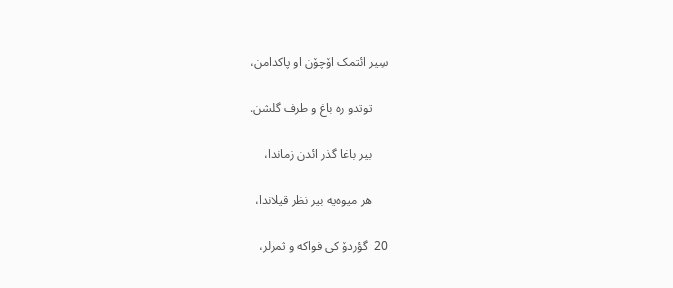سِیر ائتمک اۆچۆن او پاکدامن،

     توتدو ره باغ و طرف گلشن.

     بیر باغا گذر ائدن زماندا،

     هر میوه‌یه بیر نظر قیلاندا،

20  گؤردۆ کی فواکه و ثمرلر،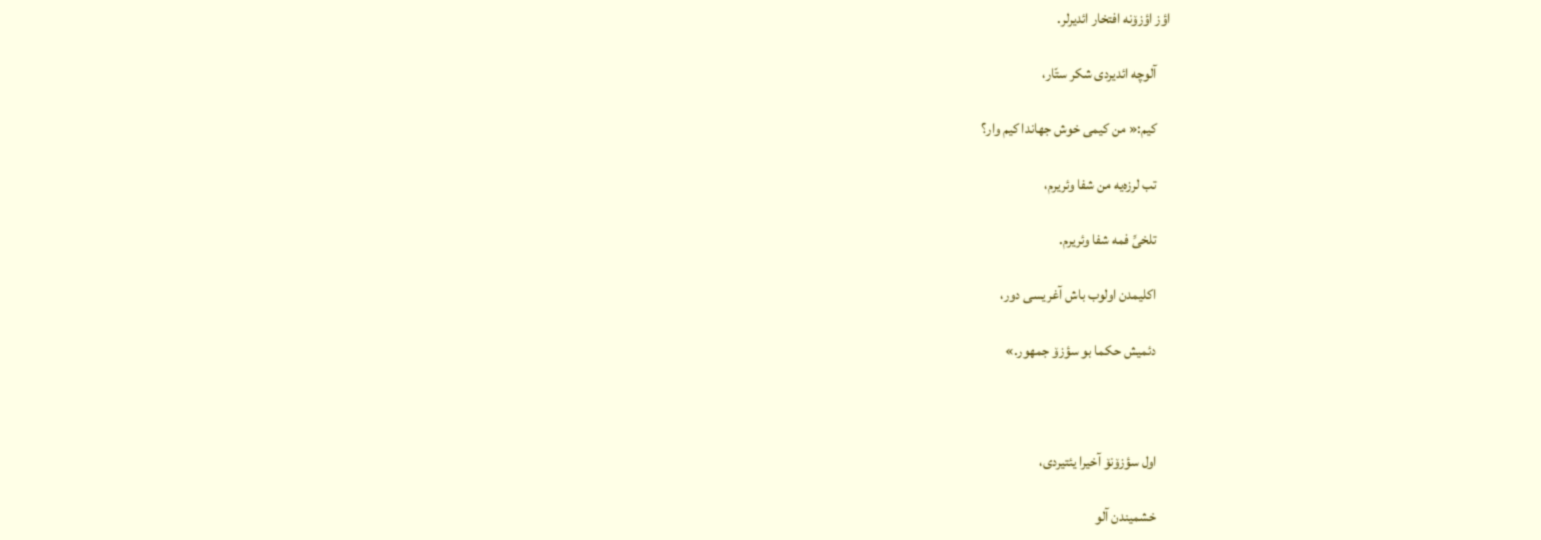اؤز اؤزۆنه افتخار ائدیرلر.

     آلوچه ائدیردی شکر ستّار،

     کیم:« من کیمی خوش جهاندا کیم وار؟

     تب لرزه‌یه من شفا وئریرم،

     تلخیِّ فمه شفا وئریرم.

     اکلیمدن اولوب باش آغریسی دور،

     دئمیش حکما بو سؤزۆ جمهور.»



     اول سؤزۆنۆ آخیرا یئتیردی،

     خشمیندن آلو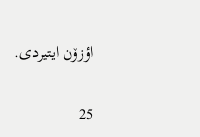اؤزۆن ایتیردی.

25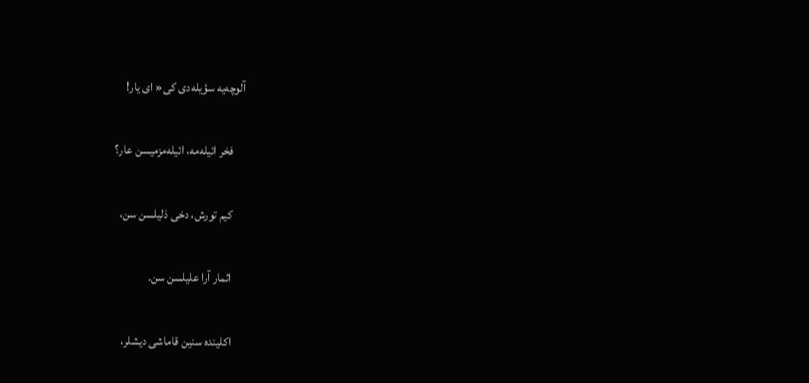آلوچه‌یه سؤیله‌دی کی« ای یار!

     فخر ائیله‌مه، ائیله‌مزمیسن عار؟

     کیم تورش، دخی ذلیلسن سن،

     اثمار آرا علیلسن سن.

     اکلینده سنین قاماشی دیشلر،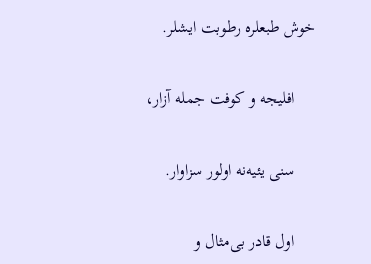خوش طبعلره رطوبت ایشلر.

     افلیجه و کوفت جمله آزار،

     سنی یئیه‌نه اولور سزاوار.

     اول قادر بی‌مثال و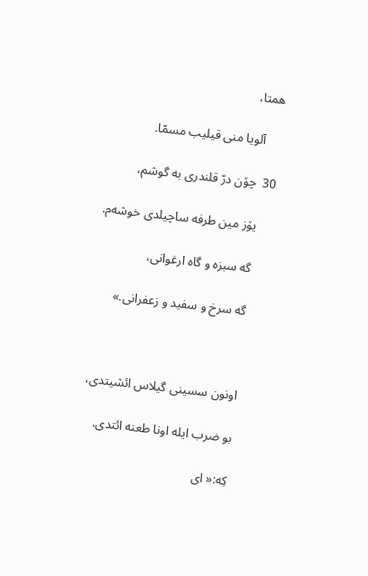همتا،

     آلویا منی قیلیب مسمّا.

30  چۆن درّ قلندری به گوشم،

     یۆز مین طرفه ساچیلدی خوشه‌م.

     گه سبزه و گاه ارغوانی،

     گه سرخ و سفید و زعفرانی.»



     اونون سسینی گیلاس ائشیتدی،

     بو ضرب ایله اونا طعنه ائتدی.

     کِه:« ای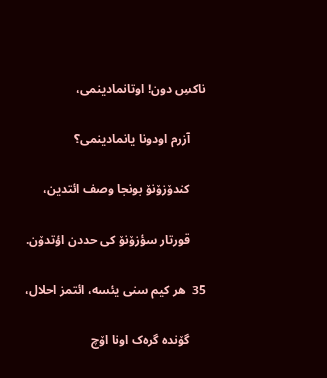ناکسِ دون! اوتانمادینمی،

     آزرم اودونا یانمادینمی؟

     کندۆزۆنۆ بونجا وصف ائتدین،

     قورتار سؤزۆنۆ کی حددن اؤتدۆن.

35  هر کیم سنی یئسه، ائتمز احلال،

     گۆنده گره‌ک اونا اۆچ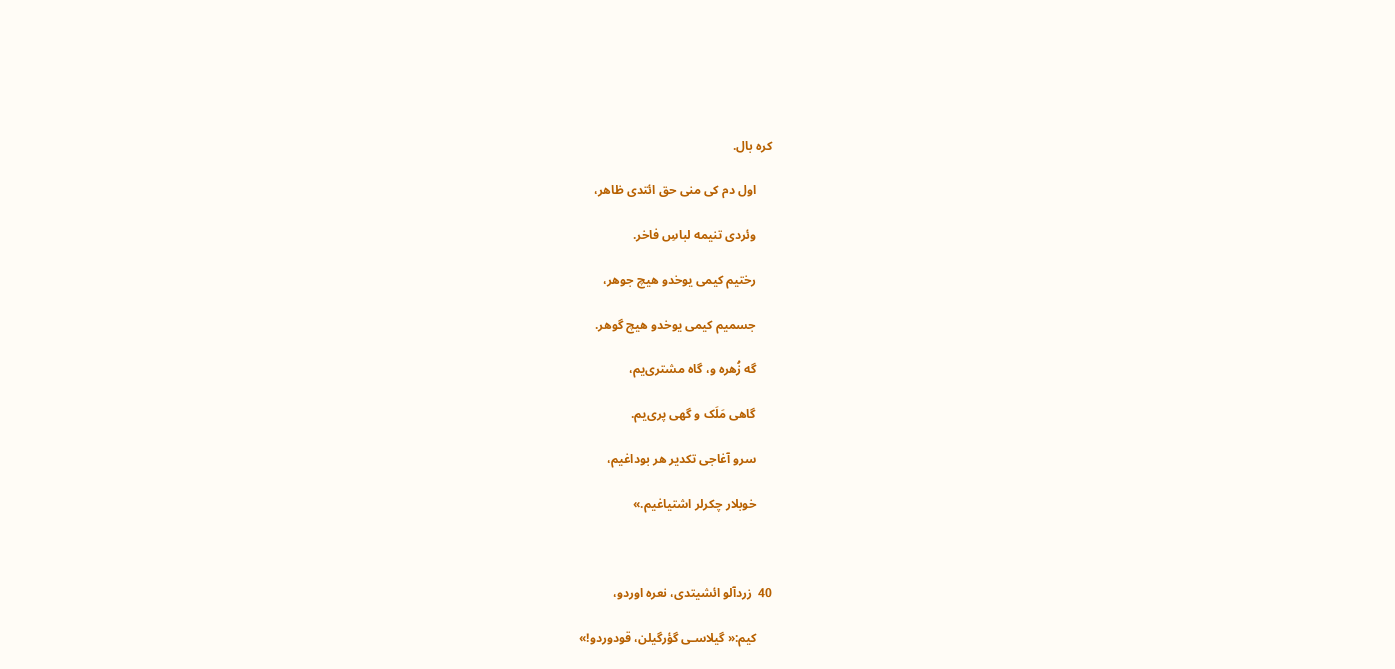کره بال.

     اول دم کی منی حق ائتدی ظاهر،

     وئردی تنیمه لباسِ فاخر.

     رختیم کیمی یوخدو هیچ جوهر،

     جسمیم کیمی یوخدو هیچ گوهر.

     گه زُهره و، گاه مشتری‌یم،

     گاهی مَلَک و گهی پری‌یم.

     سرو آغاجی تکدیر هر بوداغیم،

     خوبلار چکرلر اشتیاغیم.»



40  زردآلو ائشیتدی، نعره اوردو،

     کیم:« گیلاسـی گؤرگیلن، قودوردو!»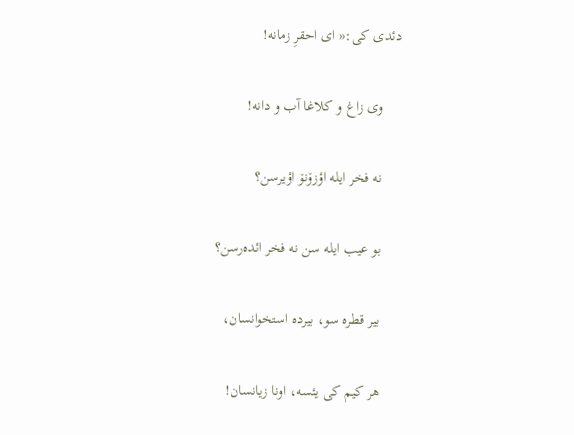دئدی کی:« ای احقرِ زمانه!

     وی زاغ و کلاغا آب و دانه!

     نه فخر ایله اؤزۆنۆ اؤیرسن؟

     بو عیب ایله سن نه فخر ائده‌رسن؟

     بیر قطره سو، بیرده استخوانسان،

     هر کیم کی یئسه، اونا زیانسان!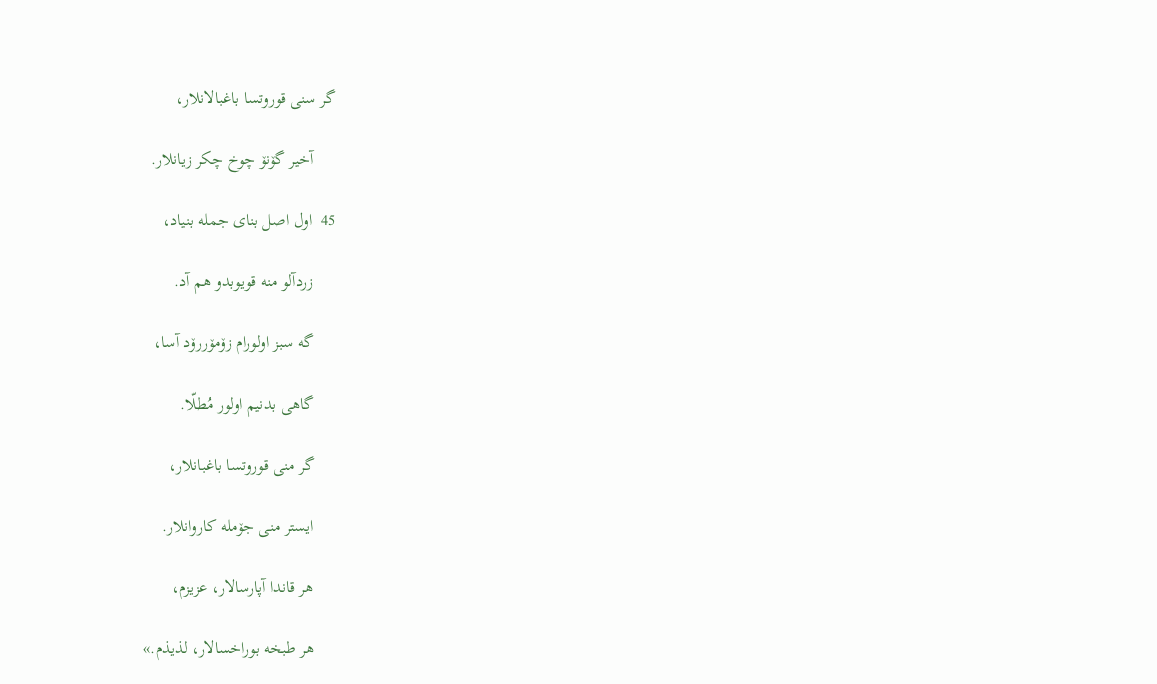گر سنی قوروتسا باغبالانلار،

     آخیر گۆنۆ چوخ چکر زیانلار.

45  اول اصل بنای جمله بنیاد،

     زردآلو منه قویوبدو هم آد.

     گه سبز اولورام زۆمۆررۆد آسا،

     گاهی بدنیم اولور مُطلّا.

     گر منی قوروتسا باغبانلار،

     ایستر منی جۆمله کاروانلار.

     هر قاندا آپارسالار، عزیزم،

     هر طبخه بوراخسالار، لذیذم.»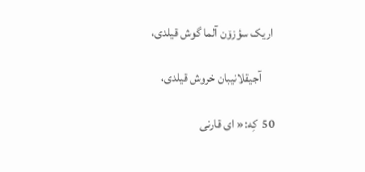اریک سؤزۆن آلما گوش قیلدی،

     آجیقلانیبان خروش قیلدی،

50  کِه:« ای قارنی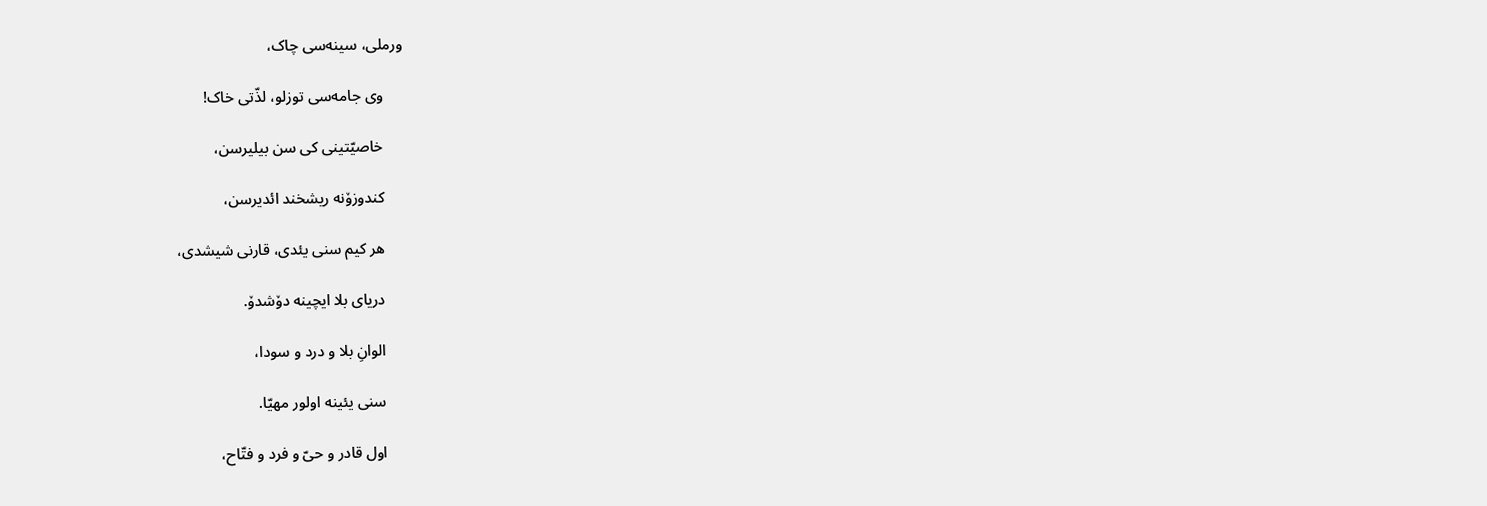ورملی، سینه‌سی چاک،

     وی جامه‌سی توزلو، لذّتی خاک!

     خاصیّتینی کی سن بیلیرسن،

     کندوزۆنه ریشخند ائدیرسن،

     هر کیم سنی یئدی، قارنی شیشدی،

     دریای بلا ایچینه دۆشدۆ.

     الوانِ بلا و درد و سودا،

     سنی یئینه اولور مهیّا.

     اول قادر و حیّ و فرد و فتّاح،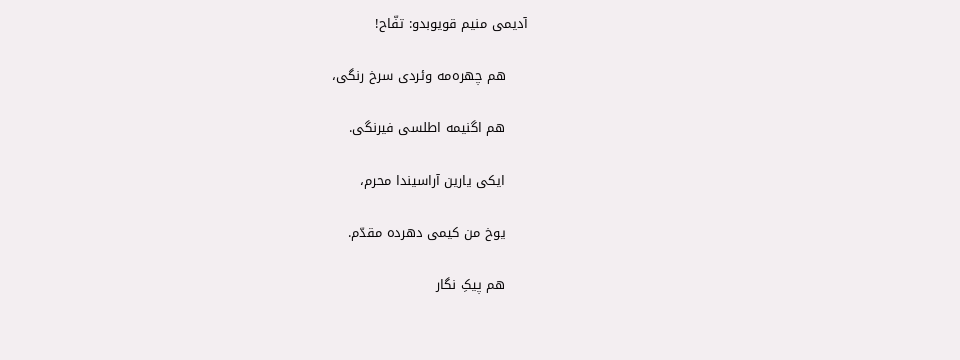آدیمی منیم قویوبدو: تفّاح!

     هم چهره‌مه وئردی سرخ رنگی،

     هم اگنیمه اطلسی فیرنگی.

     ایکی یارین آراسیندا محرم،

     یوخ من کیمی دهرده مقدّم.

     هم پیکِ نگار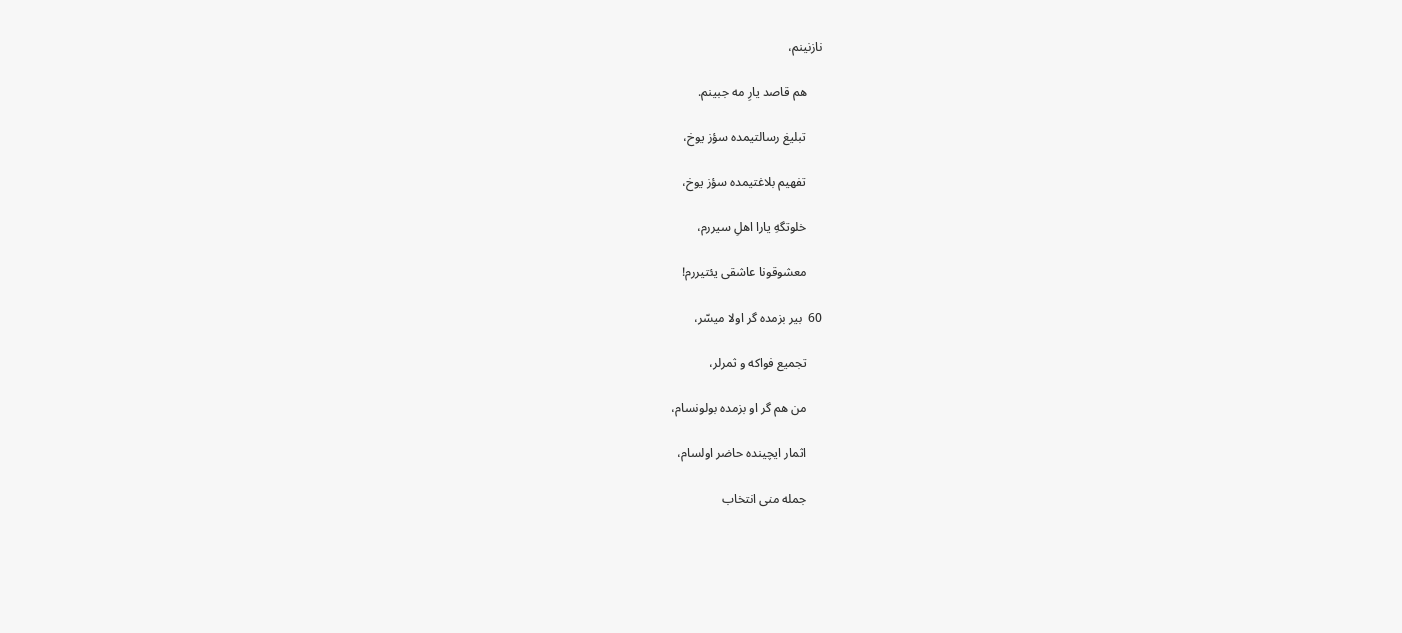نازنینم،

     هم قاصد یارِ مه‌ جبینم.

     تبلیغ رسالتیمده سؤز یوخ،

     تفهیم بلاغتیمده سؤز یوخ،

     خلوتگهِ یارا اهلِ سیرر‌م،

     معشوقونا عاشقی یئتیرر‌م!

60  بیر بزمده گر اولا میسّر،

     تجمیع فواکه و ثمرلر،

     من هم گر او بزمده بولونسام،

     اثمار ایچینده حاضر اولسام،

     جمله منی انتخاب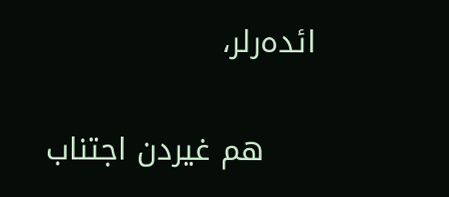ائده‌رلر،

     هم غیردن اجتناب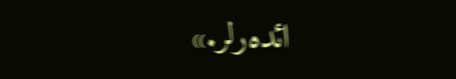ائده‌رلر.»